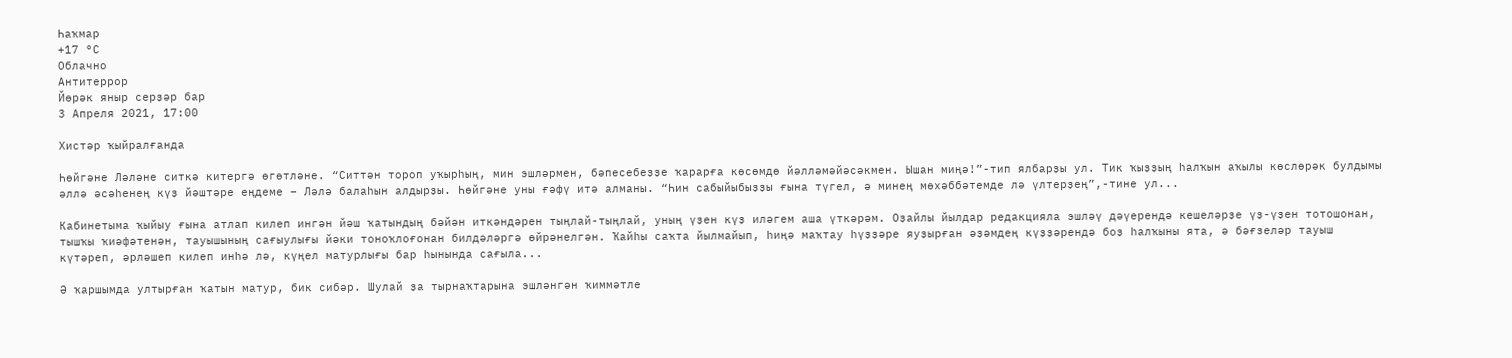Һаҡмар
+17 °С
Облачно
Антитеррор
Йөрәк яныр серҙәр бар
3 Апреля 2021, 17:00

Хистәр ҡыйралғанда

Һөйгәне Ләләне ситкә китергә өгөтләне. “Ситтән тороп уҡырһың, мин эшләрмен, бәпесебеҙҙе ҡарарға көсөмдө йәлләмәйәсәкмен. Ышан миңә!”-тип ялбарҙы ул. Тик ҡыҙҙың һалҡын аҡылы көслөрәк булдымы әллә әсәһенең күҙ йәштәре еңдеме – Ләлә балаһын алдырҙы. Һөйгәне уны ғәфү итә алманы. “Һин сабыйыбыҙҙы ғына түгел, ә минең мөхәббәтемде лә үлтерҙең”,-тине ул...

Кабинетыма ҡыйыу ғына атлап килеп ингән йәш ҡатындың бәйән иткәндәрен тыңлай-тыңлай, уның үҙен күҙ иләгем аша үткәрәм. Оҙайлы йылдар редакцияла эшләү дәүерендә кешеләрҙе үҙ-үҙен тотошонан, тышҡы ҡиәфәтенән, тауышының сағыулығы йәки тоноҡлоғонан билдәләргә өйрәнелгән. Ҡайһы саҡта йылмайып, һиңә маҡтау һүҙҙәре яуҙырған әҙәмдең күҙҙәрендә боҙ һалҡыны ята, ә бәғзеләр тауыш күтәреп, әрләшеп килеп инһә лә, күңел матурлығы бар һынында сағыла...

Ә ҡаршымда ултырған ҡатын матур, бик сибәр. Шулай ҙа тырнаҡтарына эшләнгән ҡиммәтле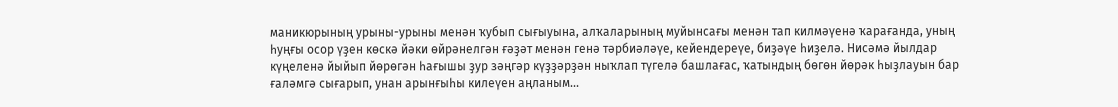маникюрының урыны-урыны менән ҡубып сығыуына, алҡаларының муйынсағы менән тап килмәүенә ҡарағанда, уның һуңғы осор үҙен көскә йәки өйрәнелгән ғәҙәт менән генә тәрбиәләүе, кейендереүе, биҙәүе һиҙелә. Нисәмә йылдар күңеленә йыйып йөрөгән һағышы ҙур зәңгәр күҙҙәрҙән ныҡлап түгелә башлағас, ҡатындың бөгөн йөрәк һыҙлауын бар ғаләмгә сығарып, унан арынғыһы килеүен аңланым...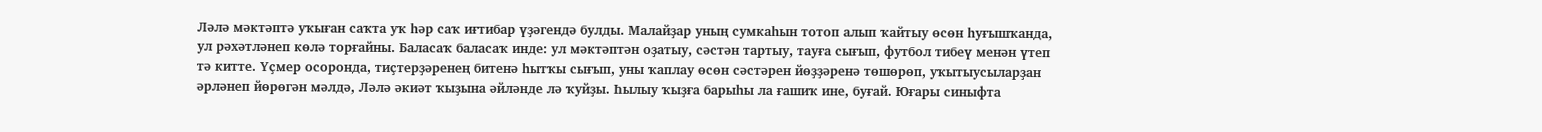Ләлә мәктәптә уҡыған саҡта уҡ һәр саҡ иғтибар үҙәгендә булды. Малайҙар уның сумкаһын тотоп алып ҡайтыу өсөн һуғышҡанда, ул рәхәтләнеп көлә торғайны. Баласаҡ баласаҡ инде: ул мәктәптән оҙатыу, сәстән тартыу, тауға сығып, футбол тибеү менән үтеп тә китте. Үҫмер осоронда, тиҫтерҙәренең битенә һытҡы сығып, уны ҡаплау өсөн сәстәрен йөҙҙәренә төшөрөп, уҡытыусыларҙан әрләнеп йөрөгән мәлдә, Ләлә әкиәт ҡыҙына әйләнде лә ҡуйҙы. Һылыу ҡыҙға барыһы ла ғашиҡ ине, буғай. Юғары синыфта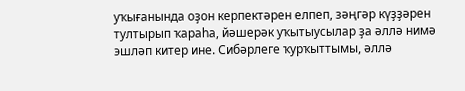уҡығанында оҙон керпектәрен елпеп, зәңгәр күҙҙәрен тултырып ҡараһа, йәшерәк уҡытыусылар ҙа әллә нимә эшләп китер ине. Сибәрлеге ҡурҡыттымы, әллә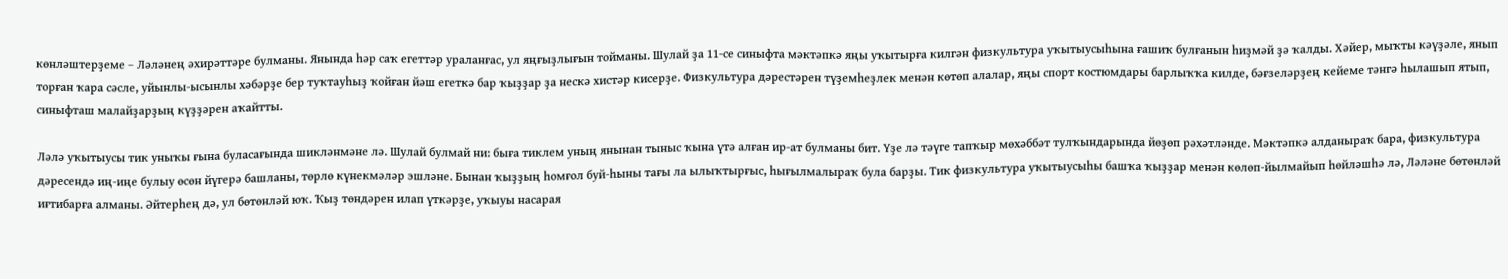көнләштерҙеме – Ләләнең әхирәттәре булманы. Янында һәр саҡ егеттәр ураланғас, ул яңғыҙлығын тойманы. Шулай ҙа 11-се синыфта мәктәпкә яңы уҡытырға килгән физкультура уҡытыусыһына ғашиҡ булғанын һиҙмәй ҙә ҡалды. Хәйер, мыҡты кәүҙәле, янып торған ҡара сәсле, уйынлы-ысынлы хәбәрҙе бер туҡтауһыҙ ҡойған йәш егеткә бар ҡыҙҙар ҙа нескә хистәр кисерҙе. Физкультура дәрестәрен түҙемһеҙлек менән көтөп алалар, яңы спорт костюмдары барлыҡҡа килде, бәғзеләрҙең кейеме тәнгә һылашып ятып, синыфташ малайҙарҙың күҙҙәрен аҡайтты.

Ләлә уҡытыусы тик уныҡы ғына буласағында шикләнмәне лә. Шулай булмай ни: быға тиклем уның янынан тыныс ҡына үтә алған ир-ат булманы бит. Үҙе лә тәүге тапҡыр мөхәббәт тулҡындарында йөҙөп рәхәтләнде. Мәктәпкә алданыраҡ бара, физкультура дәресендә иң-иңе булыу өсөн йүгерә башланы, төрлө күнекмәләр эшләне. Бынан ҡыҙҙың һомғол буй-һыны тағы ла ылыҡтырғыс, һығылмалыраҡ була барҙы. Тик физкультура уҡытыусыһы башҡа ҡыҙҙар менән көлөп-йылмайып һөйләшһә лә, Ләләне бөтөнләй иғтибарға алманы. Әйтерһең дә, ул бөтөнләй юҡ. Ҡыҙ төндәрен илап үткәрҙе, уҡыуы насарая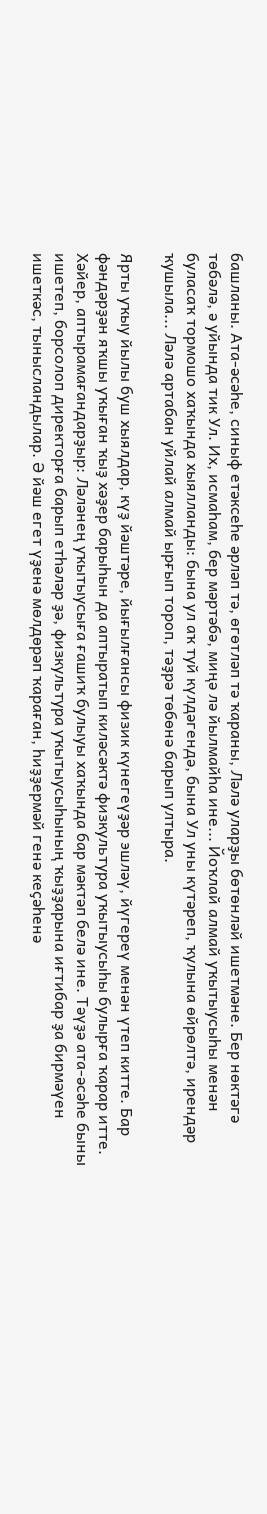башланы. Ата-әсәһе, синыф етәксеһе әрләп тә, өгөтләп тә ҡараны, Ләлә уларҙы бөтөнләй ишетмәне. Бер нөктәгә төбәлә, ә уйында тик Ул. Их, исмаһам, бер мәртәбә, миңә лә йылмайһа ине... Йоҡлай алмай уҡытыусыһы менән буласаҡ тормошо хаҡында хыялланды: бына ул аҡ туй күлдәгендә, бына Ул уны күтәреп, ҡулына өйрөлтә, ирендәр ҡушыла... Ләлә артабан уйлай алмай ырғып тороп, тәҙрә төбөнә барып ултыра.

Ярты уҡыу йылы буш хыялдар, күҙ йәштәре, йығылғансы физик күнегеүҙәр эшләү, йүгереү менән үтеп китте. Бар фәндәрҙән яҡшы уҡыған ҡыҙ хәҙер барыһын да аптыратып киләсәктә физкультура уҡытыусыһы булырға ҡарар итте. Хәйер, аптырамағандарҙыр: Ләләнең уҡытыусыға ғашиҡ булыуы хаҡында бар мәктәп белә ине. Тәүҙә ата-әсәһе быны ишетеп, борсолоп директорға барып етһәләр ҙә, физкультура уҡытыусыһының ҡыҙҙарына иғтибар ҙа бирмәүен ишеткәс, тынысландылар. Ә йәш егет үҙенә мөлдөрәп ҡараған, һиҙҙермәй генә кеҫәһенә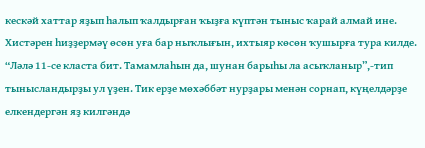кескәй хаттар яҙып һалып ҡалдырған ҡыҙға күптән тыныс ҡарай алмай ине. Хистәрен һиҙҙермәү өсөн уға бар ныҡлығын, ихтыяр көсөн ҡушырға тура килде. “Ләлә 11-се класта бит. Тамамлаһын да, шунан барыһы ла асыҡланыр”,-тип тынысландырҙы ул үҙен. Тик ерҙе мөхәббәт нурҙары менән сорнап, күңелдәрҙе елкендергән яҙ килгәндә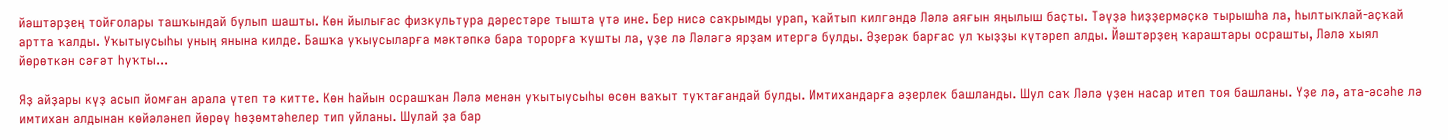йәштәрҙең тойғолары ташҡындай булып шашты. Көн йылығас физкультура дәрестәре тышта үтә ине. Бер нисә саҡрымды урап, ҡайтып килгәндә Ләлә аяғын яңылыш баҫты. Тәүҙә һиҙҙермәҫкә тырышһа ла, һылтыҡлай-аҫҡай артта ҡалды. Уҡытыусыһы уның янына килде. Башҡа уҡыусыларға мәктәпкә бара торорға ҡушты ла, үҙе лә Ләләгә ярҙам итергә булды. Әҙерәк барғас ул ҡыҙҙы күтәреп алды. Йәштәрҙең ҡараштары осрашты, Ләлә хыял йөрөткән сәғәт һуҡты...

Яҙ айҙары күҙ асып йомған арала үтеп тә китте. Көн һайын осрашҡан Ләлә менән уҡытыусыһы өсөн ваҡыт туҡтағандай булды. Имтихандарға әҙерлек башланды. Шул саҡ Ләлә үҙен насар итеп тоя башланы. Үҙе лә, ата-әсәһе лә имтихан алдынан көйәләнеп йөрөү һөҙөмтәһелер тип уйланы. Шулай ҙа бар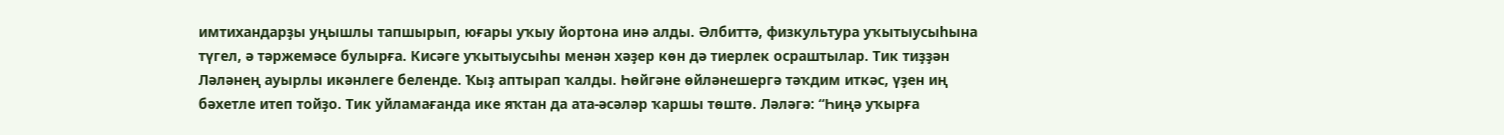имтихандарҙы уңышлы тапшырып, юғары уҡыу йортона инә алды. Әлбиттә, физкультура уҡытыусыһына түгел, ә тәржемәсе булырға. Кисәге уҡытыусыһы менән хәҙер көн дә тиерлек осраштылар. Тик тиҙҙән Ләләнең ауырлы икәнлеге беленде. Ҡыҙ аптырап ҡалды. Һөйгәне өйләнешергә тәҡдим иткәс, үҙен иң бәхетле итеп тойҙо. Тик уйламағанда ике яҡтан да ата-әсәләр ҡаршы төштө. Ләләгә: “Һиңә уҡырға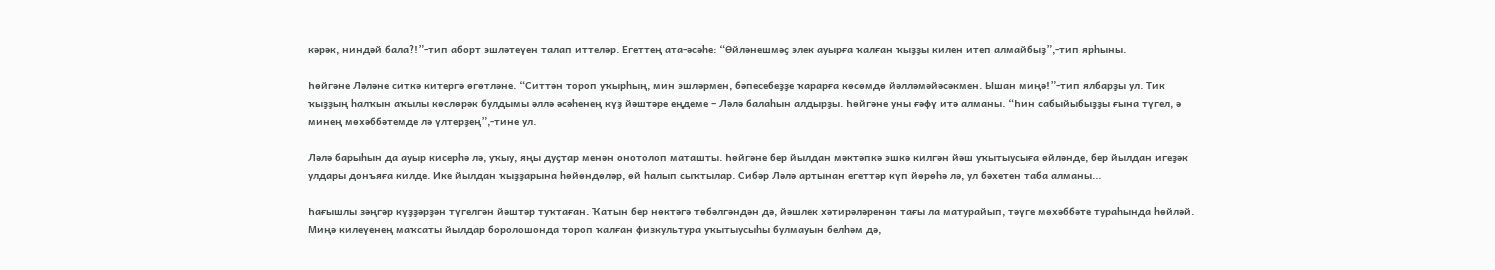кәрәк, ниндәй бала?!”-тип аборт эшләтеүен талап иттеләр. Егеттең ата-әсәһе: “Өйләнешмәҫ элек ауырға ҡалған ҡыҙҙы килен итеп алмайбыҙ”,-тип ярһыны.

Һөйгәне Ләләне ситкә китергә өгөтләне. “Ситтән тороп уҡырһың, мин эшләрмен, бәпесебеҙҙе ҡарарға көсөмдө йәлләмәйәсәкмен. Ышан миңә!”-тип ялбарҙы ул. Тик ҡыҙҙың һалҡын аҡылы көслөрәк булдымы әллә әсәһенең күҙ йәштәре еңдеме – Ләлә балаһын алдырҙы. Һөйгәне уны ғәфү итә алманы. “Һин сабыйыбыҙҙы ғына түгел, ә минең мөхәббәтемде лә үлтерҙең”,-тине ул.

Ләлә барыһын да ауыр кисерһә лә, уҡыу, яңы дуҫтар менән онотолоп маташты. Һөйгәне бер йылдан мәктәпкә эшкә килгән йәш уҡытыусыға өйләнде, бер йылдан игеҙәк улдары донъяға килде. Ике йылдан ҡыҙҙарына һөйөндөләр, өй һалып сыҡтылар. Сибәр Ләлә артынан егеттәр күп йөрөһә лә, ул бәхетен таба алманы...

Һағышлы зәңгәр күҙҙәрҙән түгелгән йәштәр туҡтаған. Ҡатын бер нөктәгә төбәлгәндән дә, йәшлек хәтирәләренән тағы ла матурайып, тәүге мөхәббәте тураһында һөйләй. Миңә килеүенең маҡсаты йылдар боролошонда тороп ҡалған физкультура уҡытыусыһы булмауын белһәм дә,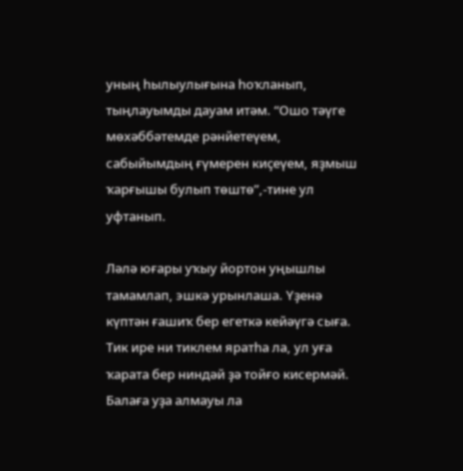уның һылыулығына һоҡланып, тыңлауымды дауам итәм. “Ошо тәүге мөхәббәтемде рәнйетеүем, сабыйымдың ғүмерен киҫеүем, яҙмыш ҡарғышы булып төштө”,-тине ул уфтанып.

Ләлә юғары уҡыу йортон уңышлы тамамлап, эшкә урынлаша. Үҙенә күптән ғашиҡ бер егеткә кейәүгә сыға. Тик ире ни тиклем яратһа ла, ул уға ҡарата бер ниндәй ҙә тойғо кисермәй. Балаға уҙа алмауы ла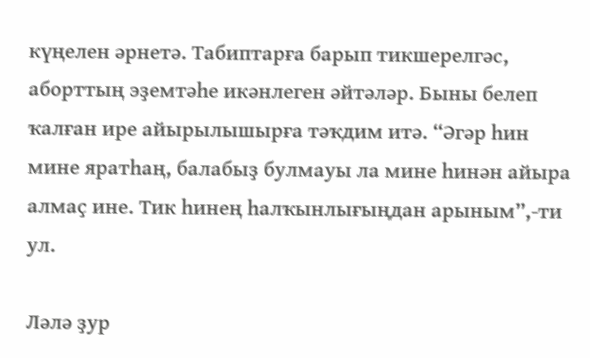күңелен әрнетә. Табиптарға барып тикшерелгәс, аборттың эҙемтәһе икәнлеген әйтәләр. Быны белеп ҡалған ире айырылышырға тәҡдим итә. “Әгәр һин мине яратһаң, балабыҙ булмауы ла мине һинән айыра алмаҫ ине. Тик һинең һалҡынлығыңдан арыным”,-ти ул.

Ләлә ҙур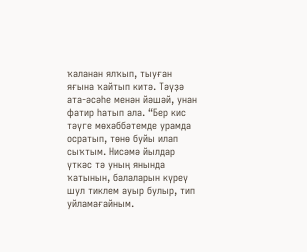ҡаланан ялҡып, тыуған яғына ҡайтып китә. Тәүҙә ата-әсәһе менән йәшәй, унан фатир һатып ала. “Бер кис тәүге мөхәббәтемде урамда осратып, төнө буйы илап сыҡтым. Нисәмә йылдар үткәс тә уның янында ҡатынын, балаларын күреү шул тиклем ауыр булыр, тип уйламағайным.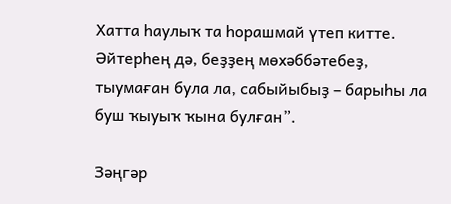Хатта һаулыҡ та һорашмай үтеп китте. Әйтерһең дә, беҙҙең мөхәббәтебеҙ, тыумаған була ла, сабыйыбыҙ – барыһы ла буш ҡыуыҡ ҡына булған”.

Зәңгәр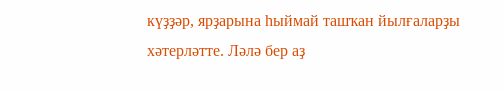күҙҙәр, ярҙарына һыймай ташҡан йылғаларҙы хәтерләтте. Ләлә бер аҙ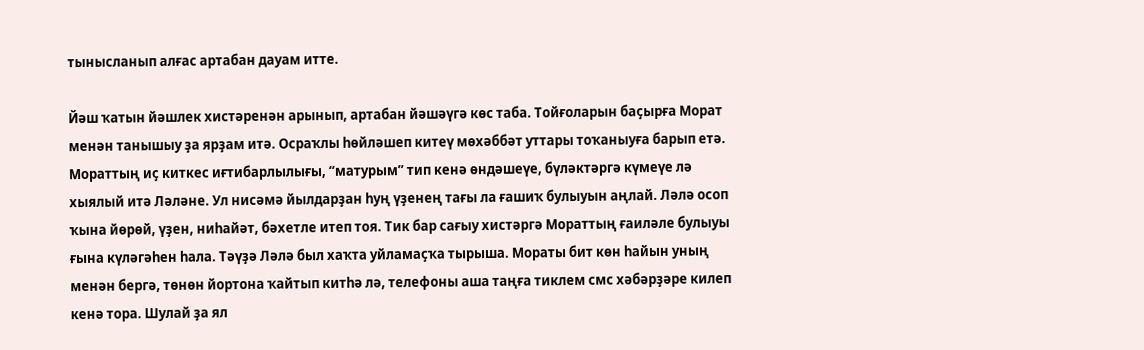тынысланып алғас артабан дауам итте.

Йәш ҡатын йәшлек хистәренән арынып, артабан йәшәүгә көс таба. Тойғоларын баҫырға Морат менән танышыу ҙа ярҙам итә. Осраҡлы һөйләшеп китеү мөхәббәт уттары тоҡаныуға барып етә. Мораттың иҫ киткес иғтибарлылығы, “матурым” тип кенә өндәшеүе, бүләктәргә күмеүе лә хыялый итә Ләләне. Ул нисәмә йылдарҙан һуң үҙенең тағы ла ғашиҡ булыуын аңлай. Ләлә осоп ҡына йөрөй, үҙен, ниһайәт, бәхетле итеп тоя. Тик бар сағыу хистәргә Мораттың ғаиләле булыуы ғына күләгәһен һала. Тәүҙә Ләлә был хаҡта уйламаҫҡа тырыша. Мораты бит көн һайын уның менән бергә, төнөн йортона ҡайтып китһә лә, телефоны аша таңға тиклем смс хәбәрҙәре килеп кенә тора. Шулай ҙа ял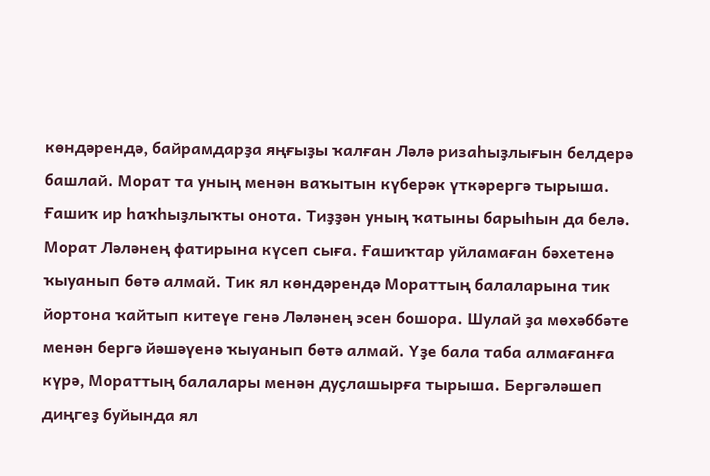көндәрендә, байрамдарҙа яңғыҙы ҡалған Ләлә ризаһыҙлығын белдерә башлай. Морат та уның менән ваҡытын күберәк үткәрергә тырыша. Ғашиҡ ир һаҡһыҙлыҡты онота. Тиҙҙән уның ҡатыны барыһын да белә. Морат Ләләнең фатирына күсеп сыға. Ғашиҡтар уйламаған бәхетенә ҡыуанып бөтә алмай. Тик ял көндәрендә Мораттың балаларына тик йортона ҡайтып китеүе генә Ләләнең эсен бошора. Шулай ҙа мөхәббәте менән бергә йәшәүенә ҡыуанып бөтә алмай. Үҙе бала таба алмағанға күрә, Мораттың балалары менән дуҫлашырға тырыша. Бергәләшеп диңгеҙ буйында ял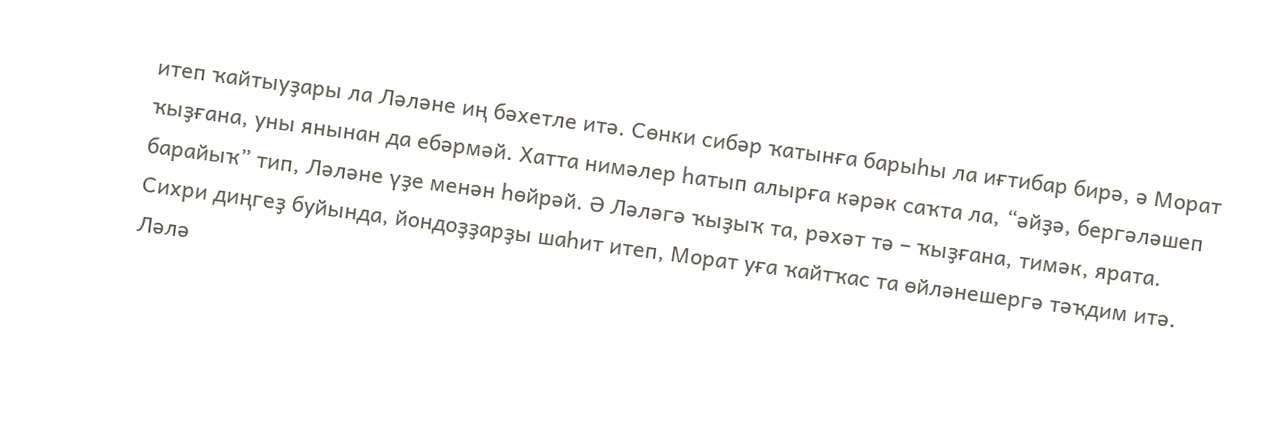итеп ҡайтыуҙары ла Ләләне иң бәхетле итә. Сөнки сибәр ҡатынға барыһы ла иғтибар бирә, ә Морат ҡыҙғана, уны янынан да ебәрмәй. Хатта нимәлер һатып алырға кәрәк саҡта ла, “әйҙә, бергәләшеп барайыҡ” тип, Ләләне үҙе менән һөйрәй. Ә Ләләгә ҡыҙыҡ та, рәхәт тә – ҡыҙғана, тимәк, ярата. Сихри диңгеҙ буйында, йондоҙҙарҙы шаһит итеп, Морат уға ҡайтҡас та өйләнешергә тәҡдим итә. Ләлә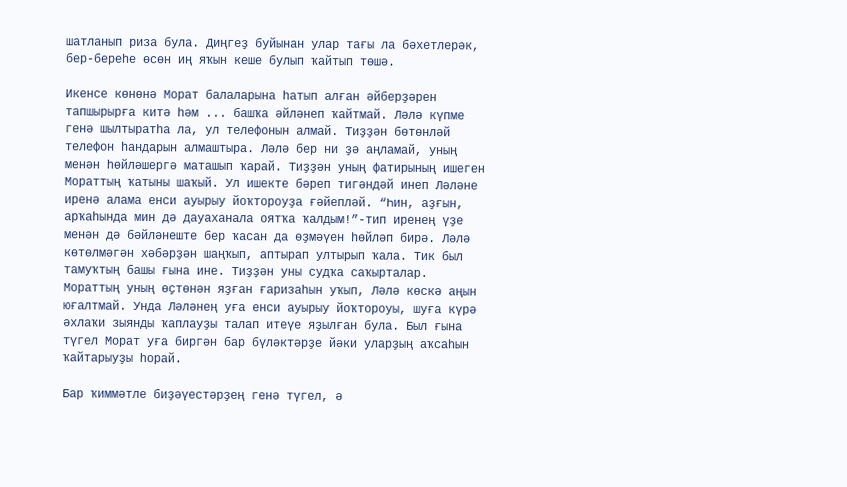шатланып риза була. Диңгеҙ буйынан улар тағы ла бәхетлерәк, бер-береһе өсөн иң яҡын кеше булып ҡайтып төшә.

Икенсе көнөнә Морат балаларына һатып алған әйберҙәрен тапшырырға китә һәм ... башҡа әйләнеп ҡайтмай. Ләлә күпме генә шылтыратһа ла, ул телефонын алмай. Тиҙҙән бөтөнләй телефон һандарын алмаштыра. Ләлә бер ни ҙә аңламай, уның менән һөйләшергә маташып ҡарай. Тиҙҙән уның фатирының ишеген Мораттың ҡатыны шаҡый. Ул ишекте бәреп тигәндәй инеп Ләләне иренә алама енси ауырыу йоҡтороуҙа ғәйепләй. “Һин, аҙғын, арҡаһында мин дә дауаханала оятҡа ҡалдым!”-тип иренең үҙе менән дә бәйләнеште бер ҡасан да өҙмәүен һөйләп бирә. Ләлә көтөлмәгән хәбәрҙән шаңҡып, аптырап ултырып ҡала. Тик был тамуҡтың башы ғына ине. Тиҙҙән уны судҡа саҡырталар. Мораттың уның өҫтөнән яҙған ғаризаһын уҡып, Ләлә көскә аңын юғалтмай. Унда Ләләнең уға енси ауырыу йоҡтороуы, шуға күрә әхлаҡи зыянды ҡаплауҙы талап итеүе яҙылған була. Был ғына түгел Морат уға биргән бар бүләктәрҙе йәки уларҙың аҡсаһын ҡайтарыуҙы һорай.

Бар ҡиммәтле биҙәүестәрҙең генә түгел, ә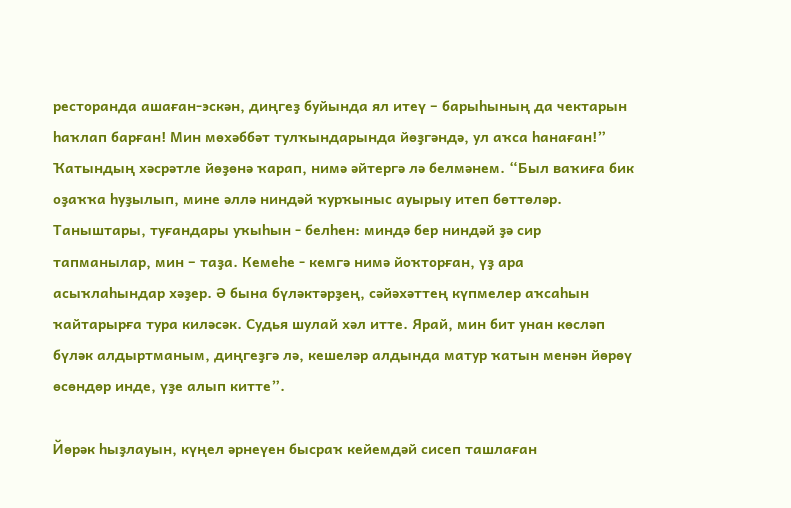ресторанда ашаған-эскән, диңгеҙ буйында ял итеү – барыһының да чектарын һаҡлап барған! Мин мөхәббәт тулҡындарында йөҙгәндә, ул аҡса һанаған!” Ҡатындың хәсрәтле йөҙөнә ҡарап, нимә әйтергә лә белмәнем. “Был ваҡиға бик оҙаҡҡа һуҙылып, мине әллә ниндәй ҡурҡыныс ауырыу итеп бөттөләр. Таныштары, туғандары уҡыһын - белһен: миндә бер ниндәй ҙә сир тапманылар, мин – таҙа. Кемеһе - кемгә нимә йоҡторған, үҙ ара асыҡлаһындар хәҙер. Ә бына бүләктәрҙең, сәйәхәттең күпмелер аҡсаһын ҡайтарырға тура киләсәк. Судья шулай хәл итте. Ярай, мин бит унан көсләп бүләк алдыртманым, диңгеҙгә лә, кешеләр алдында матур ҡатын менән йөрөү өсөндөр инде, үҙе алып китте”.

Йөрәк һыҙлауын, күңел әрнеүен бысраҡ кейемдәй сисеп ташлаған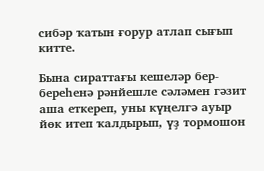сибәр ҡатын ғорур атлап сығып китте.

Бына сираттағы кешеләр бер-береһенә рәнйешле сәләмен гәзит аша еткереп, уны күңелгә ауыр йөк итеп ҡалдырып, үҙ тормошон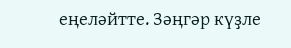еңеләйтте. Зәңгәр күҙле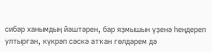сибәр ханымдың йәштәрен, бар яҙмышын үҙенә һеңдереп ултырған, күкрәп сәскә атҡан гөлдәрем дә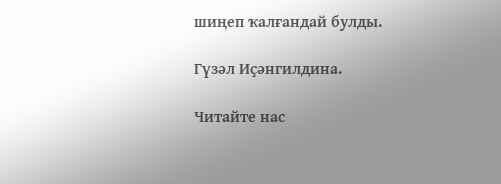шиңеп ҡалғандай булды.

Гүзәл Иҫәнгилдина.

Читайте нас